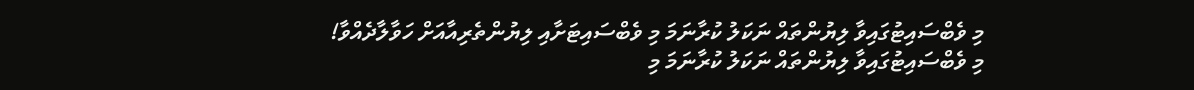މި ވެބްސައިޓުގައިވާ ލިޔުންތައް ނަކަލު ކުރާނަމަ މި ވެބްސައިޓަށާއި ލިޔުންތެރިއާއަށް ހަވާލާދެއްވާ!
މި ވެބްސައިޓުގައިވާ ލިޔުންތައް ނަކަލު ކުރާނަމަ މި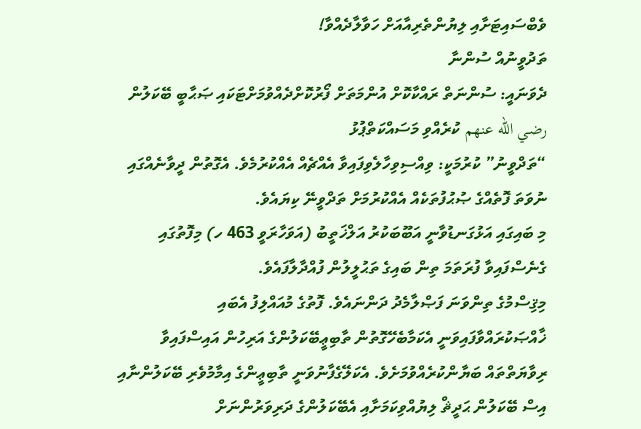ވެބްސައިޓަށާއި ލިޔުންތެރިއާއަށް ހަވާލާދެއްވާ!
ތަދުވީނުއް ސުންނާ
ދެވަނައީ: ސުންނަތް ރައްކާކޮށް އުންމަތަށް ފޯރުކޮށްދެއްވުމަށްޓަކައި ޞަޙާބީ ބޭކަލުން رضي الله عنهم ކުރެއްވި މަސައްކަތްޕުޅު
“ތަދްވީނު” ކުރުމަކީ: ވިއްސިވިހާލެވިފައިވާ އެއްޗެއް އެއްކުރުމެވެ. އެގޮތުން ދީވާނެއްގައި ނުވަތަ ފޮތެއްގެ ޞުޙުފުތަކެއް އެއްކުރުމަށް ތަދްވީނޭ ކިޔައެވެ.
މި ބައިގައި އަޅުގަނޑުވާނީ އަބޫބަކުރު އަލްޚަތީބު (އަވަހާރަވީ 463 ހ) މިފޮތުގައި ގެނެސްފައިވާ ފުރަތަމަ ތިން ބައިގެ ތަޙުލީލުން ފުއްދާލާފައެވެ.
މިޤިސްމުގެ ތިންވަނަ ފަޞްލާމެދު ދަންނައެވެ. ފޮތުގެ މުއައްލިފު އެބައި ޚާއްޞަކުރައްވާފައިވަނީ އެކަމާބެހޭގޮތުން ތާބިޢީބޭކަލުންގެ އަރިހުން އައިސްފައިވާ ރިވާޔަތްތައް ބަޔާންކުރެއްވުމަށެވެ. އެކަލޭގެފާނުވަނީ ތާބިޢީންގެ އިމާމުވެރި ބޭކަލުންނާއި އިސް ބޭކަލުން ޙަދީޘް ލިޔުއްވިކަމަށާއި އެބޭކަލުންގެ ދަރިވަރުންނަށް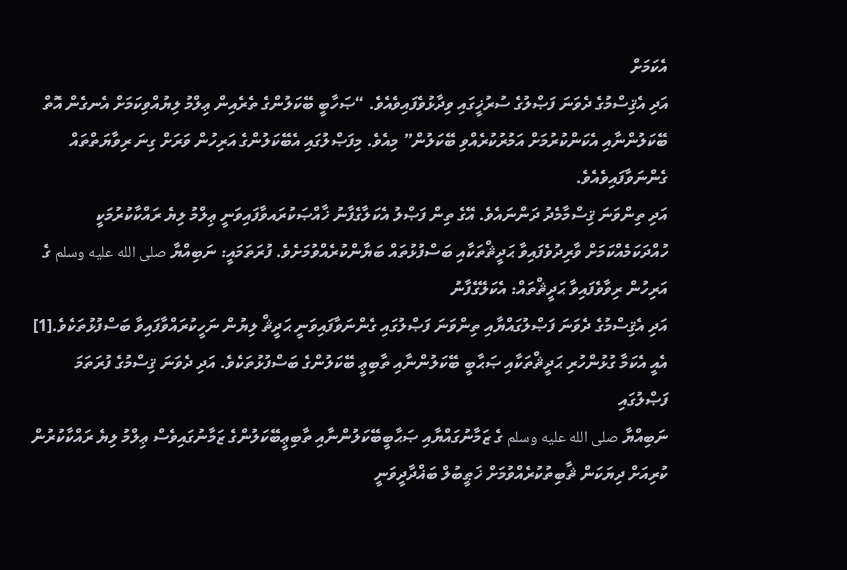އެކަމަށް
އަދި އެޤިސްމުގެ ދެވަނަ ފަޞްލުގެ ސުރުޚީގައި ވިދާޅުވެފައިވެއެވެ. “ޞަހާބީ ބޭކަލުންގެ ތެރެއިން ޢިލްމު ލިޔުއްވިކަމަށް އެނގެން އޮތް ބޭކަލުންނާއި އެކަންކުރުމަށް އަމުރުކުރެއްވި ބޭކަލުން” މިއެވެ. މިފަޞްލުގައި އެބޭކަލުންގެ އަރިހުން ވަރަށް ގިނަ ރިވާޔަތްތައް ގެންނަވާފައިވެއެވެ.
އަދި ތިންވަނަ ޤިސްމާމެދު ދަންނައެވެ. އޭގެ ތިން ފަޞްލު އެކަލާގެފާނު ޚާއްޞަކުރައވާފައިވަނީ ޢިލްމު ލިޔެ ރައްކާކުރުމަކީ ހުއްދަކަމެއްކަމަށް ވާރިދުވެފައިވާ ޙަދީޘްތަކާއި ބަސްފުޅުތައް ބަޔާންކުރެއްވުމަށެވެ. ފުރަތަމައީ: ނަބިއްޔާ صلى الله عليه وسلم ގެ އަރިހުން ރިވާވެފައިވާ ޙަދީޘްތައް: އެކަލޭގެފާނު
އަދި އެޤިސްމުގެ ދެވަނަ ފަޞްލުގައްޔާއި ތިންވަނަ ފަޞްލުގައި ގެންނަވާފައިވަނީ ޙަދީޘް ލިޔުން ނަހީކުރައްވާފައިވާ ބަސްފުޅުތަކެވެ.[1] އެއީ އެކަމާ ގުޅުންހުރި ޙަދީޘްތަކާއި ޞަޙާބީ ބޭކަލުންނާއި ތާބިޢީ ބޭކަލުންގެ ބަސްފުޅުތަކެވެ. އަދި ދެވަނަ ޤިސްމުގެ ފުރަތަމަ ފަޞްލުގައި
ނަބިއްޔާ صلى الله عليه وسلم ގެ ޒަމާނުގައްޔާއި ޞަޙާބީބޭކަލުންނާއި ތާބިޢީބޭކަލުންގެ ޒަމާނުގައިވެސް ޢިލްމު ލިޔެ ރައްކާކުރުން ކުރިއަށް ދިޔަކަން ޘާބިތުކުރެއްވުމަށް ޚަޠީބުލް ބަޣްދާދީވަނީ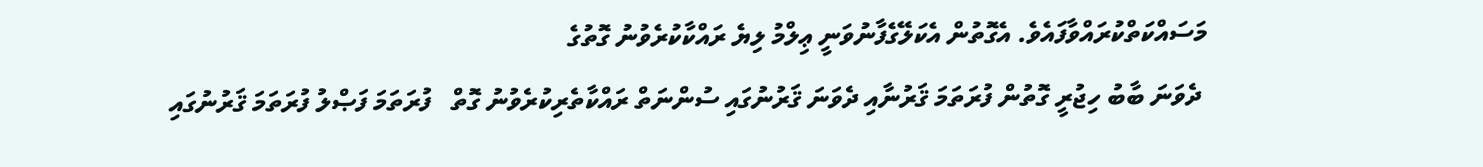މަސައްކަތްކުރައްވާފައެވެ. އެގޮތުން އެކަލޭގެފާނުވަނީ ޢިލްމު ލިޔެ ރައްކާކުރެވުނު ގޮތުގެ
 ދެވަނަ ބާބު ހިޖުރީ ގޮތުން ފުރަތަމަ ޤަރުނާއި ދެވަނަ ޤަރުނުގައި ސުންނަތް ރައްކާތެރިކުރެވުނު ގޮތް   ފުރަތަމަ ފަޞްލު ފުރަތަމަ ޤަރުނުގައި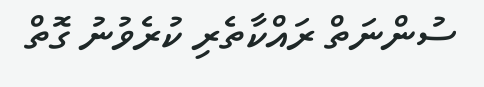ސުންނަތް ރައްކާތެރި ކުރެވުނު ގޮތް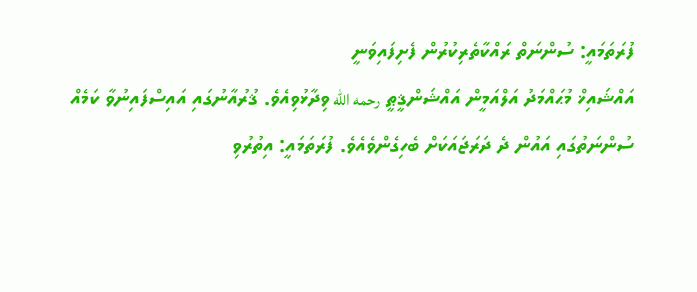ފުރަތަމައީ: ސުންނަތް ރައްކާތެރިކުރުން ފެށިފައިވަނީ
އައްޝައިޚް މުޙައްމަދު އަލްއަމީން އައްޝަންޤީޠީ رحمه الله ވިދާޅުވިއެވެ. ޤުރުއާނުގައި އައިސްފައިނުވާ ކަމެއް ސުންނަތުގައި އައުން ދެ ދަރަޖައަކަށް ބެހިގެންވެއެވެ. ފުރަތަމައީ: އިތުރުވި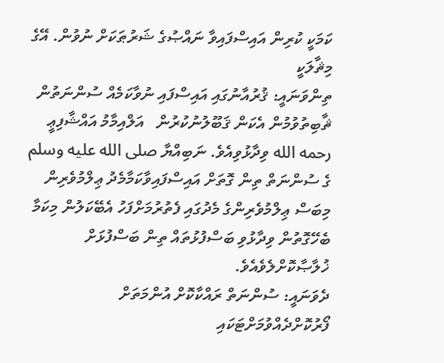ކަމަކީ ކުރިން އައިސްފައިވާ ނައްޞުގެ ޝަރުޠަކަށް ނުވުން. އޭގެ މިޘާލަކީ
ތިންވަނައީ: ޤުރުއާނުގައި އައިސްފައި ނުވާކަމެއް ސުންނަތުން ޘާބިތުވުމުން އެކަން ޤަބޫލުނުކުރުން   އަލްއިމާމު އައްޝާފިޢީ رحمه الله ވިދާޅުވިއެވެ. ނަބިއްޔާ صلى الله عليه وسلم ގެ ސުންނަތް ތިން ގޮތަށް އައިސްފައިވާކަމާމެދު ޢިލްމުވެރިން
މިބަސް ޢިލްމުވެރިންގެ މެދުގައި ފެތުރުމަށްފަހު އެބޭކަލުން މިކަމާ ބެހޭގޮތުން ވިދާޅުވި ބަސްފުޅުތައް ތިން ބަސްފުޅަށް ޚުލާޞާކޮށްލެވެއެވެ.
ދެވަނައީ: ސުންނަތް ރައްކާކޮށް އުންމަތަށް ފޯރުކޮށްދެއްވުމަށްޓަކައި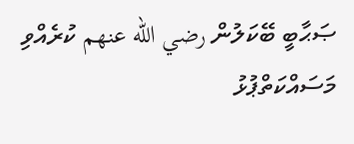ޞަޙާބީ ބޭކަލުން رضي الله عنهم ކުރެއްވި މަސައްކަތްޕުޅު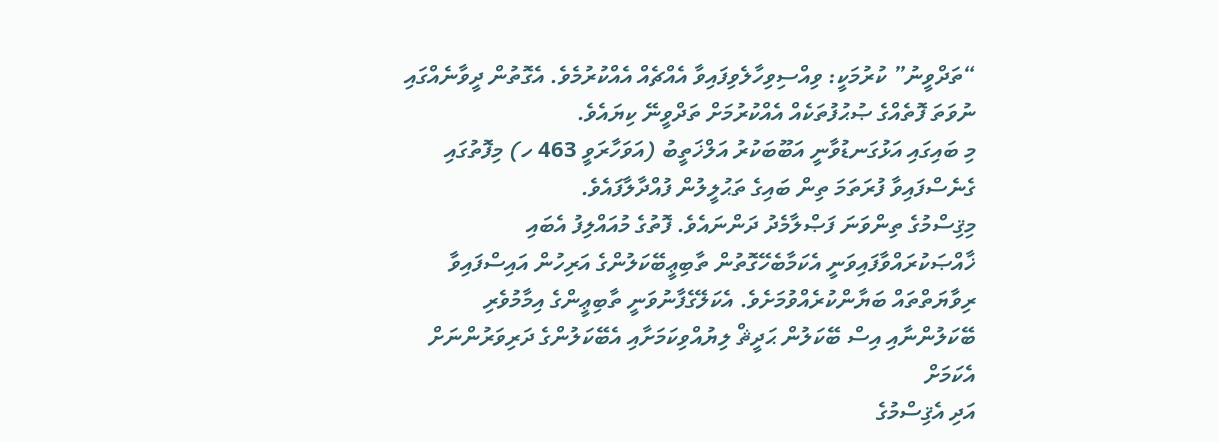“ތަދްވީނު” ކުރުމަކީ: ވިއްސިވިހާލެވިފައިވާ އެއްޗެއް އެއްކުރުމެވެ. އެގޮތުން ދީވާނެއްގައި ނުވަތަ ފޮތެއްގެ ޞުޙުފުތަކެއް އެއްކުރުމަށް ތަދްވީނޭ ކިޔައެވެ.
މި ބައިގައި އަޅުގަނޑުވާނީ އަބޫބަކުރު އަލްޚަތީބު (އަވަހާރަވީ 463 ހ) މިފޮތުގައި ގެނެސްފައިވާ ފުރަތަމަ ތިން ބައިގެ ތަޙުލީލުން ފުއްދާލާފައެވެ.
މިޤިސްމުގެ ތިންވަނަ ފަޞްލާމެދު ދަންނައެވެ. ފޮތުގެ މުއައްލިފު އެބައި ޚާއްޞަކުރައްވާފައިވަނީ އެކަމާބެހޭގޮތުން ތާބިޢީބޭކަލުންގެ އަރިހުން އައިސްފައިވާ ރިވާޔަތްތައް ބަޔާންކުރެއްވުމަށެވެ. އެކަލޭގެފާނުވަނީ ތާބިޢީންގެ އިމާމުވެރި ބޭކަލުންނާއި އިސް ބޭކަލުން ޙަދީޘް ލިޔުއްވިކަމަށާއި އެބޭކަލުންގެ ދަރިވަރުންނަށް އެކަމަށް
އަދި އެޤިސްމުގެ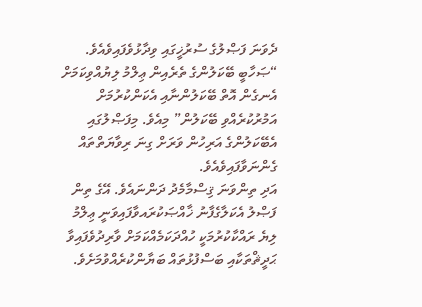ދެވަނަ ފަޞްލުގެ ސުރުޚީގައި ވިދާޅުވެފައިވެއެވެ. “ޞަހާބީ ބޭކަލުންގެ ތެރެއިން ޢިލްމު ލިޔުއްވިކަމަށް އެނގެން އޮތް ބޭކަލުންނާއި އެކަންކުރުމަށް އަމުރުކުރެއްވި ބޭކަލުން” މިއެވެ. މިފަޞްލުގައި އެބޭކަލުންގެ އަރިހުން ވަރަށް ގިނަ ރިވާޔަތްތައް ގެންނަވާފައިވެއެވެ.
އަދި ތިންވަނަ ޤިސްމާމެދު ދަންނައެވެ. އޭގެ ތިން ފަޞްލު އެކަލާގެފާނު ޚާއްޞަކުރައވާފައިވަނީ ޢިލްމު ލިޔެ ރައްކާކުރުމަކީ ހުއްދަކަމެއްކަމަށް ވާރިދުވެފައިވާ ޙަދީޘްތަކާއި ބަސްފުޅުތައް ބަޔާންކުރެއްވުމަށެވެ.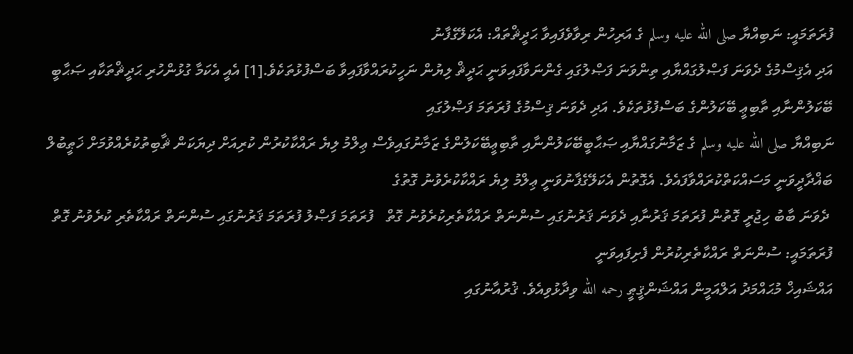ފުރަތަމައީ: ނަބިއްޔާ صلى الله عليه وسلم ގެ އަރިހުން ރިވާވެފައިވާ ޙަދީޘްތައް: އެކަލޭގެފާނު
އަދި އެޤިސްމުގެ ދެވަނަ ފަޞްލުގައްޔާއި ތިންވަނަ ފަޞްލުގައި ގެންނަވާފައިވަނީ ޙަދީޘް ލިޔުން ނަހީކުރައްވާފައިވާ ބަސްފުޅުތަކެވެ.[1] އެއީ އެކަމާ ގުޅުންހުރި ޙަދީޘްތަކާއި ޞަޙާބީ ބޭކަލުންނާއި ތާބިޢީ ބޭކަލުންގެ ބަސްފުޅުތަކެވެ. އަދި ދެވަނަ ޤިސްމުގެ ފުރަތަމަ ފަޞްލުގައި
ނަބިއްޔާ صلى الله عليه وسلم ގެ ޒަމާނުގައްޔާއި ޞަޙާބީބޭކަލުންނާއި ތާބިޢީބޭކަލުންގެ ޒަމާނުގައިވެސް ޢިލްމު ލިޔެ ރައްކާކުރުން ކުރިއަށް ދިޔަކަން ޘާބިތުކުރެއްވުމަށް ޚަޠީބުލް ބަޣްދާދީވަނީ މަސައްކަތްކުރައްވާފައެވެ. އެގޮތުން އެކަލޭގެފާނުވަނީ ޢިލްމު ލިޔެ ރައްކާކުރެވުނު ގޮތުގެ
 ދެވަނަ ބާބު ހިޖުރީ ގޮތުން ފުރަތަމަ ޤަރުނާއި ދެވަނަ ޤަރުނުގައި ސުންނަތް ރައްކާތެރިކުރެވުނު ގޮތް   ފުރަތަމަ ފަޞްލު ފުރަތަމަ ޤަރުނުގައި ސުންނަތް ރައްކާތެރި ކުރެވުނު ގޮތް   ފުރަތަމައީ: ސުންނަތް ރައްކާތެރިކުރުން ފެށިފައިވަނީ
އައްޝައިޚް މުޙައްމަދު އަލްއަމީން އައްޝަންޤީޠީ رحمه الله ވިދާޅުވިއެވެ. ޤުރުއާނުގައި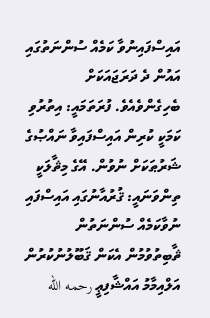އައިސްފައިނުވާ ކަމެއް ސުންނަތުގައި އައުން ދެ ދަރަޖައަކަށް ބެހިގެންވެއެވެ. ފުރަތަމައީ: އިތުރުވި ކަމަކީ ކުރިން އައިސްފައިވާ ނައްޞުގެ ޝަރުޠަކަށް ނުވުން. އޭގެ މިޘާލަކީ
ތިންވަނައީ: ޤުރުއާނުގައި އައިސްފައި ނުވާކަމެއް ސުންނަތުން ޘާބިތުވުމުން އެކަން ޤަބޫލުނުކުރުން   އަލްއިމާމު އައްޝާފިޢީ رحمه الله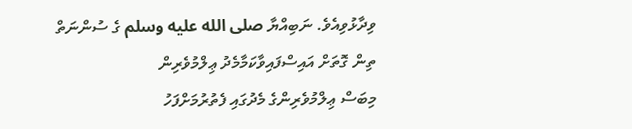ވިދާޅުވިއެވެ. ނަބިއްޔާ صلى الله عليه وسلم ގެ ސުންނަތް ތިން ގޮތަށް އައިސްފައިވާކަމާމެދު ޢިލްމުވެރިން
މިބަސް ޢިލްމުވެރިންގެ މެދުގައި ފެތުރުމަށްފަހު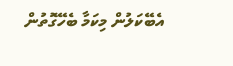އެބޭކަލުން މިކަމާ ބެހޭގޮތުން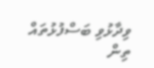ވިދާޅުވި ބަސްފުޅުތައް ތިން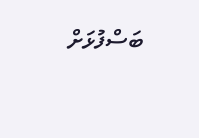ބަސްފުޅަށް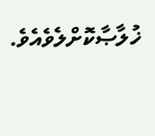ޚުލާޞާކޮށްލެވެއެވެ.